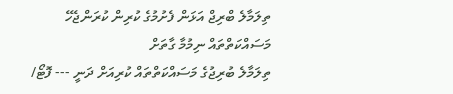ތިލަމާލެ ބްރިޖް އަޅަން ފެށުމުގެ ކުރިން ކުރަންޖެހޭ މަސައްކަތްތައް ނިމުމާ ގާތަށް
ތިލަމާލެ ބުރިޖުގެ މަސައްކަތްތައް ކުރިއަށް ދަނީ --- ފޮޓޯ/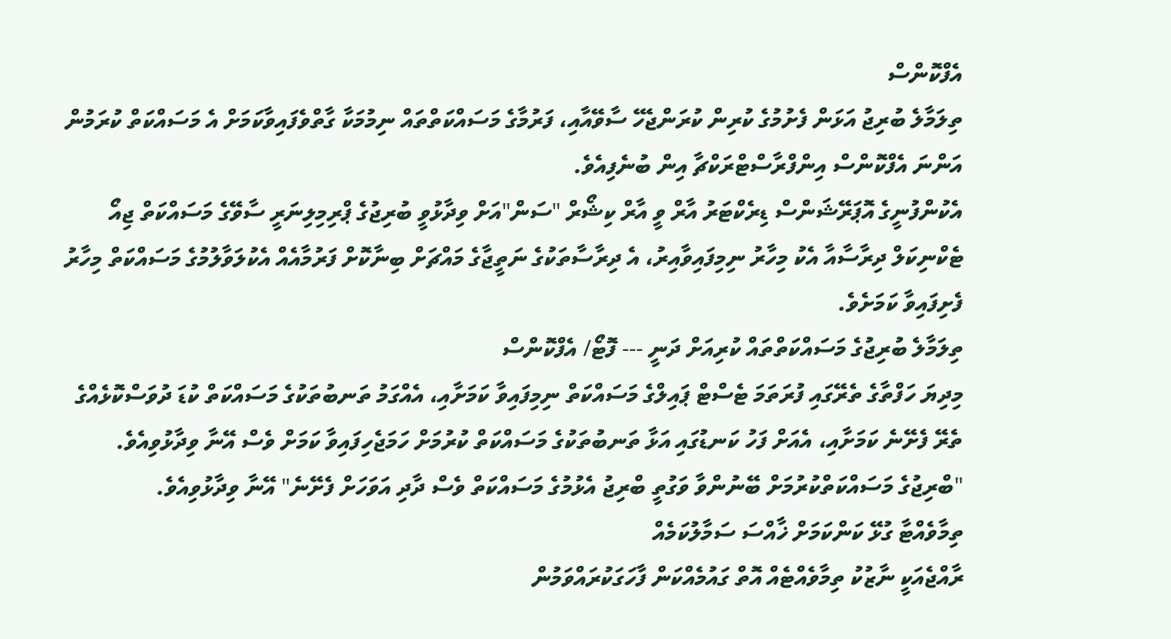އެފްކޮންސް
ތިލަމާލެ ބުރިޖު އަޅަން ފެށުމުގެ ކުރިން ކުރަންޖެހޭ ސާވޭއާއި، ފަރުމާގެ މަސައްކަތްތައް ނިމުމަކާ ގާތްވެފައިވާކަމަށް އެ މަސައްކަތް ކުރަމުން އަންނަ އެފްކޮންސް އިންފްރާސްޓްރަކްޗާ އިން ބުނެފިއެވެ.
އެކުންފުނީގެ އޮޕަރޭޝަންސް ޑިރެކްޓަރު އާރް ވީ އާރް ކިޝޯރް "ސަން"އަށް ވިދާޅުވީ ބުރިޖުގެ ޕްރިމިލިނަރީ ސާވޭގެ މަސައްކަތް ޖިއޯ ޓެކްނިކަލް ދިރާސާއާ އެކު މިހާރު ނިމިފައިވާއިރު، އެ ދިރާސާތަކުގެ ނަތީޖާގެ މައްޗަށް ބިނާކޮށް ފަރުމާއެއް އެކުލަވާލުމުގެ މަސައްކަތް މިހާރު ފެށިފައިވާ ކަމަށެވެ.
ތިލަމާލެ ބުރިޖުގެ މަސައްކަތްތައް ކުރިއަށް ދަނީ --- ފޮޓޯ/ އެފްކޮންސް
މިދިޔަ ހަފްތާގެ ތެރޭގައި ފުރަތަމަ ޓެސްޓް ޕައިލްގެ މަސައްކަތް ނިމިފައިވާ ކަމަށާއި، އެއްގަމު ތަނބުތަކުގެ މަސައްކަތް ކުޑަ ދުވަސްކޮޅެއްގެ ތެރޭ ފެށޭނެ ކަމަށާއި، އެއަށް ފަހު ކަނޑުގައި އަޅާ ތަނބުތަކުގެ މަސައްކަތް ކުރުމަށް ހަމަޖެހިފައިވާ ކަމަށް ވެސް އޭނާ ވިދާޅުވިއެވެ.
"ބްރިޖުގެ މަސައްކަތްކުރުމަށް ބޭނުންވާ ވަގުތީ ބްރިޖު އެޅުމުގެ މަސައްކަތް ވެސް ދާދި އަވަހަށް ފެށޭނެ" އޭނާ ވިދާޅުވިއެވެ.
ތިމާވެއްޓާ ގުޅޭ ކަންކަމަށް ޚާއްސަ ސަމާލުކަމެއް
ރާއްޖެއަކީ ނާޒުކު ތިމާވެއްޓެއް އޮތް ގައުމެއްކަން ފާހަގަކުރައްވަމުން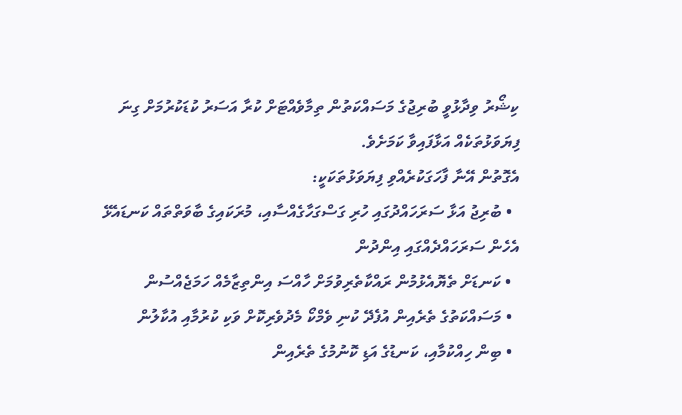ކިޝޯރު ވިދާޅުވީ ބުރިޖުގެ މަސައްކަތުން ތިމާވެއްޓަށް ކުރާ އަސަރު ކުޑަކުރުމަށް ގިނަ ފިޔަވަޅުތަކެއް އަޅާފައިވާ ކަމަށެވެ.
އެގޮތުން އޭނާ ފާހަގަކުރެއްވި ފިޔަވަޅުތަކަކީ:
  • ބުރިޖު އަޅާ ސަރަހައްދުގައި ހުރި ގަސްގަހާގެއްސާއި، މުރަކައިގެ ބާވަތްތައް ކަނޑައެޅޭ އެހެން ސަރަހައްދެއްގައި އިންދުން
  • ކަނޑަށް ތެޔޮއެޅުމުން ރައްކާތެރިވުމަށް ހާއްސަ އިންތިޒާމެއް ހަމަޖެއްސުން
  • މަސައްކަތުގެ ތެރެއިން އުފެދޭ ކުނި ވެމްކޯ މެދުވެރިކޮށް ވަކި ކުރުމާއި އުކާލުން
  • ބިން ހިއްކުމާއި، ކަނޑުގެ އަޑި ކޮނުމުގެ ތެރެއިން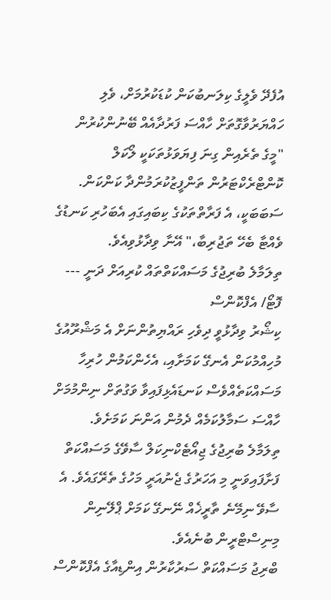އުފެދޭ ވެލީގެ ކިލަނބުކަން ކުޑަކުރުމަށް، ވެލި ހައްޔަރުވާގޮތަށް ހާއްސަ ފަރުދާއެއް ބޭނުންކުރުން
"މީގެ ތެރެއިން ގިނަ ފިޔަވަޅުތަކަކީ ލޯކަލް ކޮންޓްރެކްޓަރުން ތަންފީޒުކުރަމުންދާ ކަންކަން. ސަބަބަކީ، އެ ފަރާތްތަކުގެ ކިބައިގައި އެބަހުރި ކަނޑުގެ ވެއްޓާ ބެހޭ ތަޖުރިބާ،" އޭނާ ވިދާޅުވިއެވެ.
ތިލަމާލެ ބުރިޖުގެ މަސައްކަތްތައް ކުރިއަށް ދަނީ --- ފޮޓޯ/ އެފްކޮންސް
ކިޝޯރު ވިދާޅުވީ ދިވެހި ރައްޔިތުންނަށް އެ މަޝްރޫއުގެ މުހިއްމުކަން އެނގޭ ކަމަށާއި، އެހެންކަމުން ހުރިހާ މަސައްކަތެއްވެސް ކަނޑައެޅިފައިވާ ވަގުތަށް ނިންމުމަށް ހާއްސަ ސަމާލުކަމެއް ދެމުން އަންނަ ކަމަށެވެ.
ތިލަމާލެ ބުރިޖުގެ ޖިއޯޓެކްނިކަލް ސާވޭގެ މަސައްކަތް ފަށާފައިވަނީ މި އަހަރުގެ ޖެނުއަރީ މަހުގެ ތެރޭގައެވެ. އެ ސާވޭ ނިމޭނެ ތާރީޚެއް ނޭނގޭ ކަމަށް ޕްލޭނިން މިނިސްޓްރީން ބުނެއެވެ.
ބްރިޖު މަސައްކަތް ސަރުކާރުން އިންޑިއާގެ އެފްކޮންސް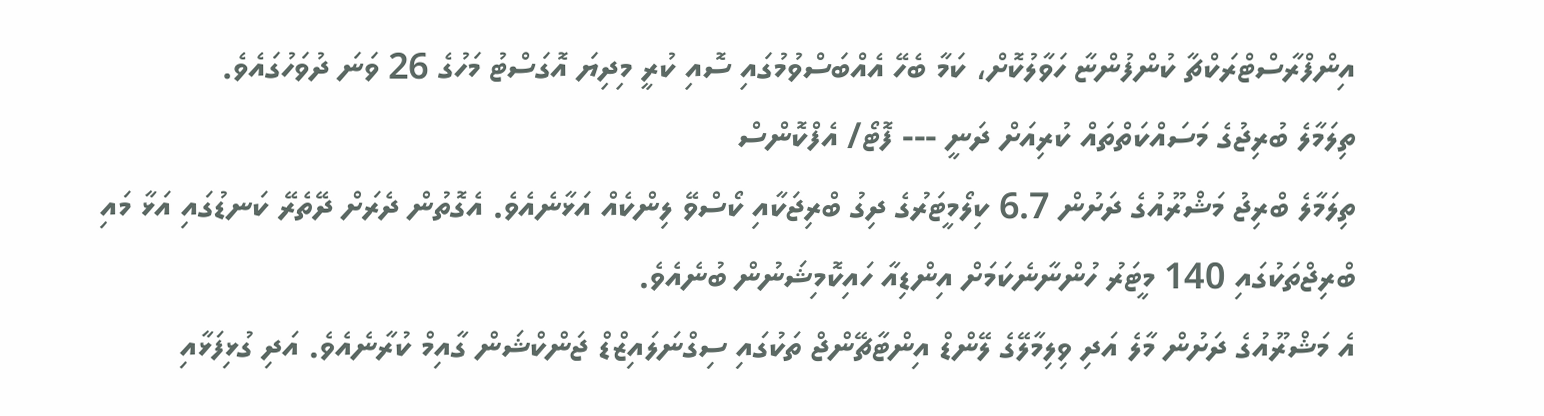އިންފްރާސްޓްރަކްޗާ ކުންފުންޏާ ހަވާލުކޮށް، ކަމާ ބެހޭ އެއްބަސްވުމުގައި ސޮއި ކުރީ މިދިޔަ އޮގަސްޓު މަހުގެ 26 ވަނަ ދުވަހުގައެވެ.
ތިލަމާލެ ބުރިޖުގެ މަސައްކަތްތައް ކުރިއަށް ދަނީ --- ފޮޓޯ/ އެފްކޮންސް
ތިލަމާލެ ބްރިޖު މަޝްރޫއުގެ ދަށުން 6.7 ކިލޯމީޓަރުގެ ދިގު ބްރިޖަކާއި ކޯސްވޭ ލިންކެއް އަޅާނެއެވެ. އެގޮތުން ދެރަށް ދޭތެރޭ ކަނޑުގައި އަޅާ މައި ބްރިޖްތަކުގައި 140 މީޓަރު ހުންނާނެކަމަށް އިންޑިއާ ހައިކޮމިޝަނުން ބުނެއެވެ.
އެ މަޝްރޫއުގެ ދަށުން މާލެ އަދި ވިލިމާލޭގެ ލޭންޑް އިންޓާޗޭންޖް ތަކުގައި ސިގްނަލައިޒްޑް ޖަންކްޝަން ގާއިމް ކުރާނެއެވެ. އަދި ގުޅިފަޅާއި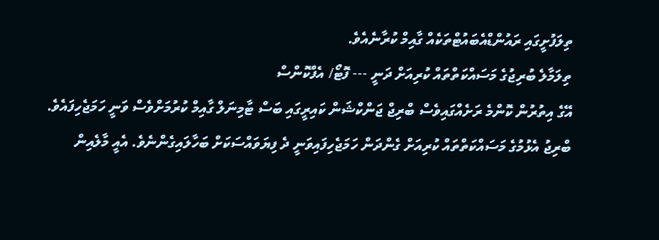ތިލަފުށީގައި ރައުންޑްއެބައުޓްތަކެއް ގާއިމް ކުރާނެއެވެ.
ތިލަމާލެ ބުރިޖުގެ މަސައްކަތްތައް ކުރިއަށް ދަނީ --- ފޮޓޯ/ އެފްކޮންސް
އޭގެ އިތުރުން ކޮންމެ ރަށެއްގައިވެސް ބްރިޖް ޖަންކްޝަން ކައިރީގައި ބަސް ޓާމިނަލް ގާއިމް ކުރުމަށްވެސް ވަނީ ހަމަޖެހިފައެވެ.
ބްރިޖު އެޅުމުގެ މަސައްކަތްތައް ކުރިއަށް ގެންދަން ހަމަޖެހިފައިވަނީ ދެ ފިޔަވައްސަކަށް ބަހާލައިގެންނެވެ. އެއީ މާލެއިން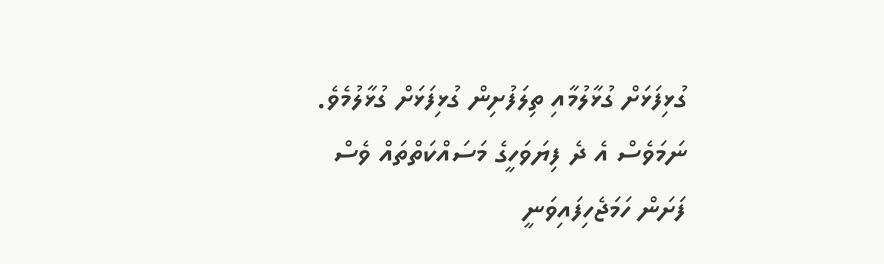ގުޅިފަޅަށް ގުޅާލުމާއި ތިލަފުށިން ގުޅިފަޅަށް ގުޅާލުމެވެ. ނަމަވެސް އެ ދެ ފިޔަވަހީގެ މަސައްކަތްތައް ވެސް ފަށަން ހަމަޖެހިފައިވަނީ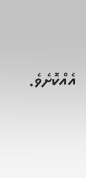އެއްކޮށެވެ.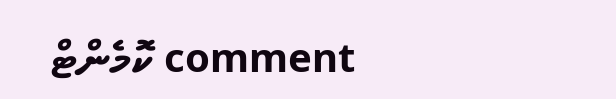comment ކޮމެންޓް